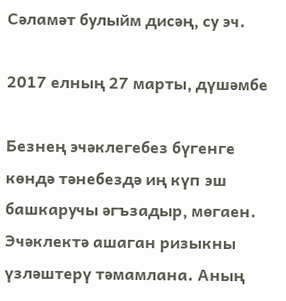Сәламәт булыйм дисәң, су эч.

2017 елның 27 марты, дүшәмбе

Безнең эчәклегебез бүгенге көндә тәнебездә иң күп эш башкаручы әгъзадыр, мөгаен. Эчәклектә ашаган ризыкны үзләштерү тәмамлана. Аның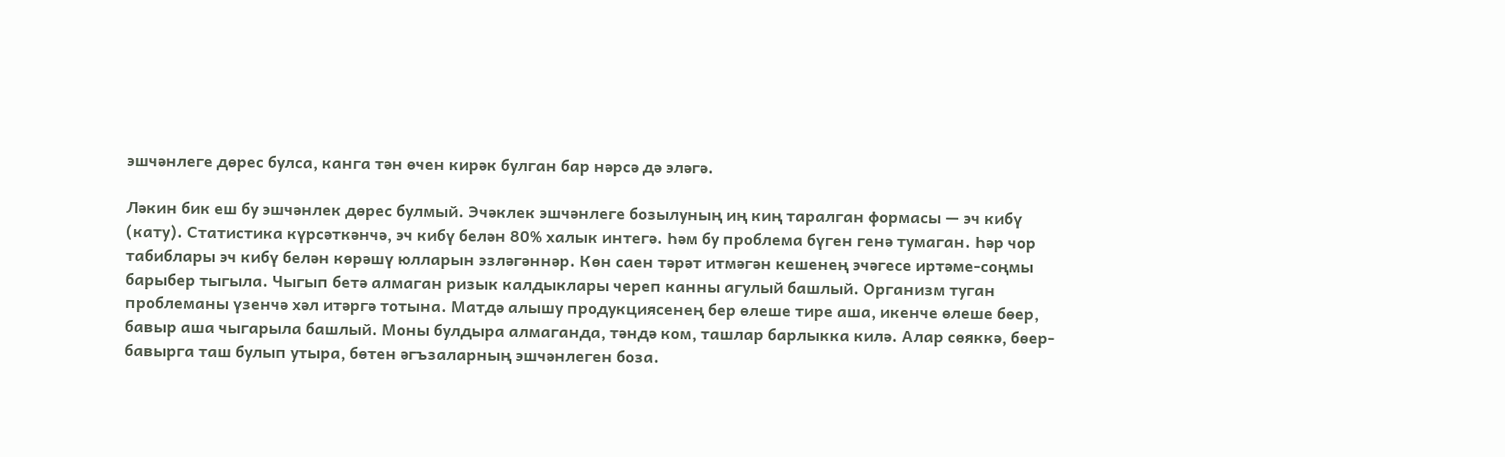эшчәнлеге дөрес булса, канга тән өчен кирәк булган бар нәрсә дә эләгә.

Ләкин бик еш бу эшчәнлек дөрес булмый. Эчәклек эшчәнлеге бозылуның иң киң таралган формасы — эч кибү (кату). Статистика күрсәткәнчә, эч кибү белән 80% халык интегә. Һәм бу проблема бүген генә тумаган. Һәр чор табиблары эч кибү белән көрәшү юлларын эзләгәннәр. Көн саен тәрәт итмәгән кешенең эчәгесе иртәме-соңмы барыбер тыгыла. Чыгып бетә алмаган ризык калдыклары череп канны агулый башлый. Организм туган проблеманы үзенчә хәл итәргә тотына. Матдә алышу продукциясенең бер өлеше тире аша, икенче өлеше бөер, бавыр аша чыгарыла башлый. Моны булдыра алмаганда, тәндә ком, ташлар барлыкка килә. Алар сөяккә, бөер-бавырга таш булып утыра, бөтен әгъзаларның эшчәнлеген боза.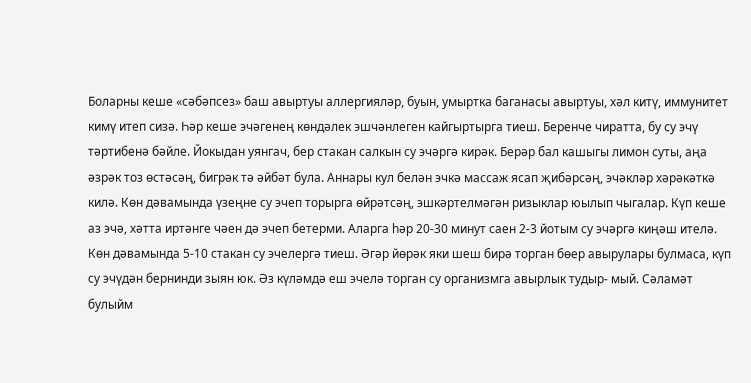Боларны кеше «сәбәпсез» баш авыртуы аллергияләр, буын, умыртка баганасы авыртуы, хәл китү, иммунитет кимү итеп сизә. Һәр кеше эчәгенең көндәлек эшчәнлеген кайгыртырга тиеш. Беренче чиратта, бу су эчү тәртибенә бәйле. Йокыдан уянгач, бер стакан салкын су эчәргә кирәк. Берәр бал кашыгы лимон суты, аңа әзрәк тоз өстәсәң, бигрәк тә әйбәт була. Аннары кул белән эчкә массаж ясап җибәрсәң, эчәкләр хәрәкәткә килә. Көн дәвамында үзеңне су эчеп торырга өйрәтсәң, эшкәртелмәгән ризыклар юылып чыгалар. Күп кеше аз эчә, хәтта иртәнге чәен дә эчеп бетерми. Аларга һәр 20-30 минут саен 2-3 йотым су эчәргә киңәш ителә. Көн дәвамында 5-10 стакан су эчелергә тиеш. Әгәр йөрәк яки шеш бирә торган бөер авырулары булмаса, күп су эчүдән бернинди зыян юк. Әз күләмдә еш эчелә торган су организмга авырлык тудыр- мый. Сәламәт булыйм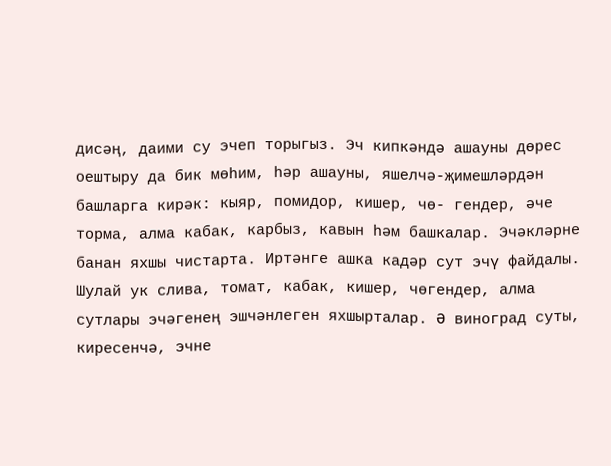дисәң, даими су эчеп торыгыз. Эч кипкәндә ашауны дөрес оештыру да бик мөһим, һәр ашауны, яшелчә-җимешләрдән башларга кирәк: кыяр, помидор, кишер, чө- гендер, әче торма, алма кабак, карбыз, кавын һәм башкалар. Эчәкләрне банан яхшы чистарта. Иртәнге ашка кадәр сут эчү файдалы. Шулай ук слива, томат, кабак, кишер, чөгендер, алма сутлары эчәгенең эшчәнлеген яхшырталар. Ә виноград суты, киресенчә, эчне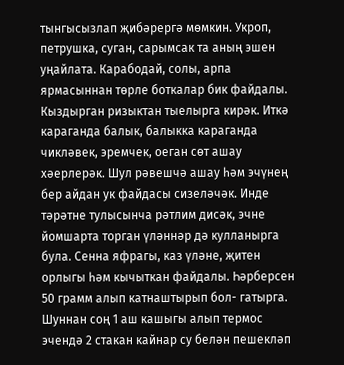тынгысызлап җибәрергә мөмкин. Укроп, петрушка, суган, сарымсак та аның эшен уңайлата. Карабодай, солы, арпа ярмасыннан төрле боткалар бик файдалы. Кыздырган ризыктан тыелырга кирәк. Иткә караганда балык, балыкка караганда чикләвек, эремчек, оеган сөт ашау хәерлерәк. Шул рәвешчә ашау һәм эчүнең бер айдан ук файдасы сизеләчәк. Инде тәрәтне тулысынча рәтлим дисәк, эчне йомшарта торган үләннәр дә кулланырга була. Сенна яфрагы, каз үләне, җитен орлыгы һәм кычыткан файдалы. Һәрберсен 50 грамм алып катнаштырып бол- гатырга. Шуннан соң 1 аш кашыгы алып термос эчендә 2 стакан кайнар су белән пешекләп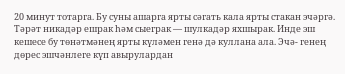20 минут тотарга. Бу суны ашарга ярты сәгать кала ярты стакан эчәргә. Тәрәт никадәр ешрак һәм сыеграк — шулкадәр яхшырак. Инде эш кешесе бу төнәтмәнең ярты күләмен генә дә куллана ала. Эчә- генең дөрес эшчәнлеге күп авырулардан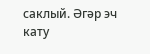саклый. Әгәр эч кату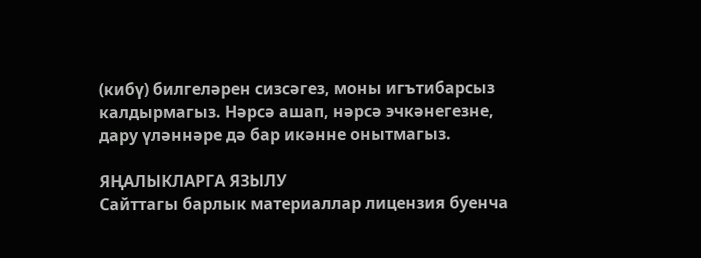(кибү) билгеләрен сизсәгез, моны игътибарсыз калдырмагыз. Нәрсә ашап, нәрсә эчкәнегезне, дару үләннәре дә бар икәнне онытмагыз.

ЯҢАЛЫКЛАРГА ЯЗЫЛУ
Сайттагы барлык материаллар лицензия буенча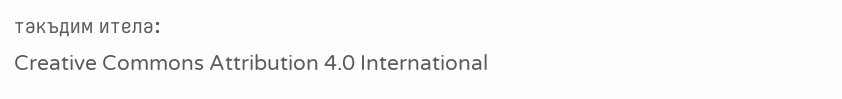тәкъдим ителә:
Creative Commons Attribution 4.0 International